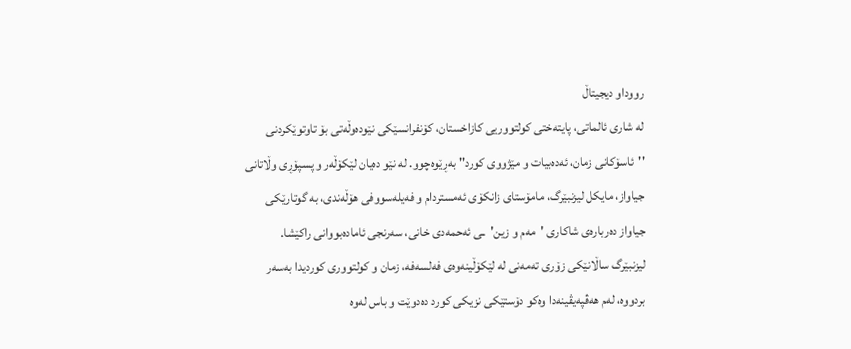رووداو دیجیتاڵ
لە شاری ئالماتی، پایتەختی کولتووریی کازاخستان، کۆنفرانسێکی نێودەوڵەتی بۆ تاوتوێکردنی ''ئاسۆکانی زمان، ئەدەبیات و مێژووی کورد'' بەڕێوەچوو. لە نێو دەیان لێکۆڵەر و پسپۆڕی وڵاتانی جیاواز، مایکل لیزنبێرگ، مامۆستای زانکۆی ئەمستردام و فەیلەسووفی هۆڵەندی، بە گوتارێکی جیاواز دەربارەی شاکاری 'مەم و زین'ـی ئەحمەدی خانی، سەرنجی ئامادەبووانی راکێشا.
لیزنبێرگ ساڵانێکی زۆری تەمەنی لە لێکۆڵینەوەی فەلسەفە، زمان و کولتووری کوردیدا بەسەر بردووە، لەم هەڤپەیڤینەدا وەکو دۆستێکی نزیکی کورد دەدوێت و باس لەوە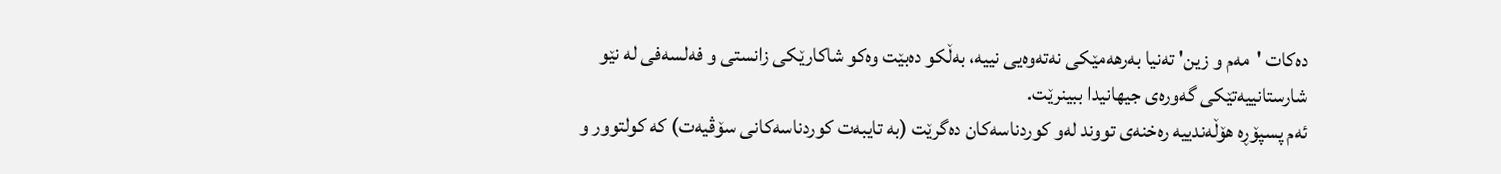دەکات 'مەم و زین' تەنیا بەرهەمێکی نەتەوەیی نییە، بەڵکو دەبێت وەکو شاکارێکی زانستی و فەلسەفی لە نێو شارستانییەتێکی گەورەی جیهانیدا ببینرێت.
ئەم پسپۆڕە هۆڵەندییە رەخنەی تووند لەو کوردناسەکان دەگرێت (بە تایبەت کوردناسەکانی سۆڤیەت) کە کولتوور و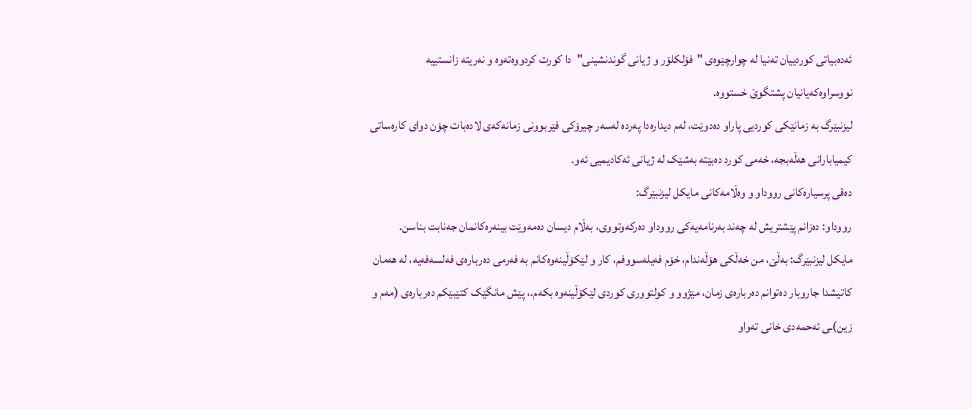ئەدەبیاتی کوردییان تەنیا لە چوارچێوەی "فۆلکلۆر و ژیانی گوندنشینی"دا کورت کردووەتەوە و نەریتە زانستییە نووسراوەکەیانیان پشتگوێ خستووە.
لیزنبێرگ بە زمانێکی کوردیی پاراو دەدوێت، لەم دیدارەدا پەردە لەسەر چیرۆکی فێربوونی زمانەکەی لادەبات چۆن دوای کارەساتی کیمیابارانی هەڵەبجە، خەمی کورد دەبێتە بەشێک لە ژیانی ئەکادیمیی ئەو.
دەقی پرسیارەکانی رووداو و وەڵامەکانی مایکل لیزنبێرگ:
رووداو: دەزانم پێشتریش لە چەند بەرنامەیەکی رووداو دەرکەوتووی، بەڵام دیسان دەمەوێت بینەرەکانمان جەنابت بناسن.
مایکل لیزنبێرگ: بەڵێ، من خەڵکی هۆڵەندام، خۆم فەیلەسووفم، کار و لێکۆڵینەوەکانم بە فەرمی دەربارەی فەلسەفەیە، لە هەمان کاتیشدا جاروبار دەتوانم دەربارەی زمان، مێژوو و کولتووری کوردی لێکۆڵینەوە بکەم.، پێش مانگێک کتێبێکم دەربارەی (مەم و زین)ـی ئەحمەدی خانی تەواو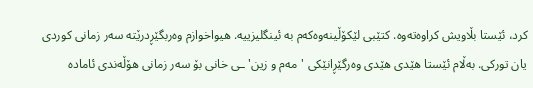کرد، ئێستا بڵاویش کراوەتەوە. کتێبی لێکۆڵینەوەکەم بە ئینگلیزییە. هیواخوازم وەربگێڕدرێتە سەر زمانی کوردی یان تورکی. بەڵام ئێستا هێدی هێدی وەرگێڕانێکی 'مەم و زین'ـی خانی بۆ سەر زمانی هۆڵەندی ئامادە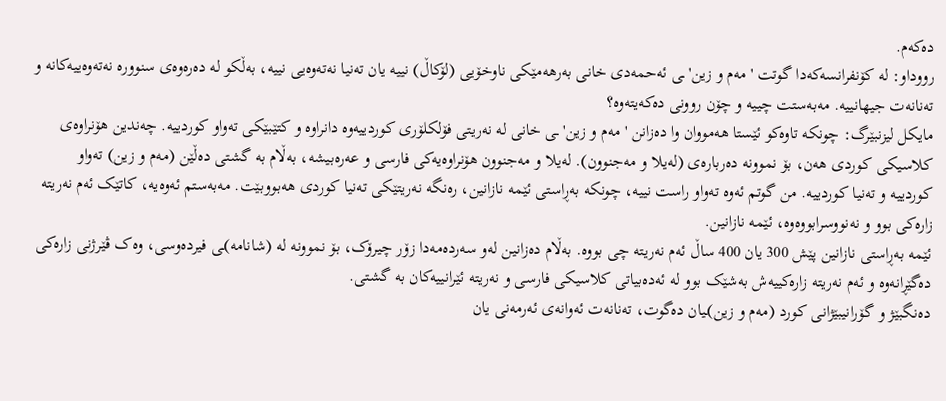دەکەم.
رووداو: لە کۆنفرانسەکەدا گوتت 'مەم و زین'ـی ئەحمەدی خانی بەرهەمێکی ناوخۆیی (لۆکاڵ) نییە یان تەنیا نەتەوەیی نییە، بەڵکو لە دەرەوەی سنوورە نەتەوەییەکانە و تەنانەت جیهانییە. مەبەستت چییە و چۆن روونی دەکەیتەوە؟
مایکل لیزنبێرگ: چونکە تاوەکو ئێستا هەمووان وا دەزانن 'مەم و زین'ـی خانی لە نەریتی فۆلکلۆری کوردییەوە دانراوە و کتێبێکی تەواو کوردییە. چەندین هۆنراوەی کلاسیکی کوردی هەن، بۆ نموونە دەربارەی (لەیلا و مەجنوون). لەیلا و مەجنوون هۆنراوەیەکی فارسی و عەرەبیشە، بەڵام بە گشتی دەڵێن (مەم و زین) تەواو کوردییە و تەنیا کوردییە. من گوتم ئەوە تەواو راست نییە، چونکە بەڕاستی ئێمە نازانین، رەنگە نەریتێکی تەنیا کوردی هەبووبێت. مەبەستم ئەوەیە، کاتێک ئەم نەریتە زارەکی بوو و نەنووسرابووەوە، ئێمە نازانین.
ئێمە بەڕاستی نازانین پێش 300 یان 400 ساڵ ئەم نەریتە چی بووە. بەڵام دەزانین لەو سەردەمەدا زۆر چیرۆک، بۆ نموونە لە (شانامە)ـی فیردەوسی، وەک ڤێرژنی زارەکی دەگێڕانەوە و ئەم نەریتە زارەکییەش بەشێک بوو لە ئەدەبیاتی کلاسیکی فارسی و نەریتە ئێرانییەکان بە گشتی.
دەنگبێژ و گۆرانیبێژانی کورد (مەم و زین)ـیان دەگوت، تەنانەت ئەوانەی ئەرمەنی یان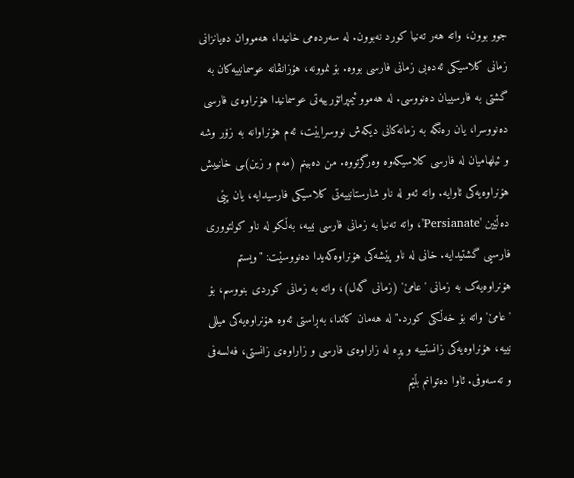جوو بوون، واتە هەر تەنیا کورد نەبوون. لە سەردەمی خانیدا، هەمووان دەیانزانی زمانی کلاسیکی ئەدەبی زمانی فارسی بووە. بۆ نموونە، هۆزانڤانە عوسمانییەکان بە گشتی بە فارسییان دەنووسی. لە هەموو ئیمپراتۆرییەتی عوسمانیدا هۆنراوەی فارسی دەنووسرا، یان رەنگە بە زمانەکانی دیکەش نووسرابێت، ئەم هۆنراوانە بە زۆر وشە و ئیلهامیان لە فارسی کلاسیکەوە وەرگرتووە. من دەبینم (مەم و زین)ـی خانییش هۆنراوەیەکی ئاوایە. واتە ئەو لە ناو شارستانییەتی کلاسیکی فارسیدایە، یان پێی دەڵێین 'Persianate'، واتە تەنیا بە زمانی فارسی نییە، بەڵکو لە ناو کولتووری فارسیی گشتیدایە. خانی لە ناو پێشەکی هۆنراوەکەیدا دەنووسێت: "ویستم هۆنراوەیەک بە زمانی 'عامێ' (زمانی گەل)، واتە بە زمانی کوردی بنووسم، بۆ 'عامێ' واتە بۆ خەڵکی کورد." لە هەمان کاتدا، بەڕاستی ئەوە هۆنراوەیەکی میللی نییە، هۆنراوەیەکی زانستییە و پڕە لە زاراوەی فارسی و زاراوەی زانستی، فەلسەفی و تەسەوفی. ئاوا دەتوانم بڵێم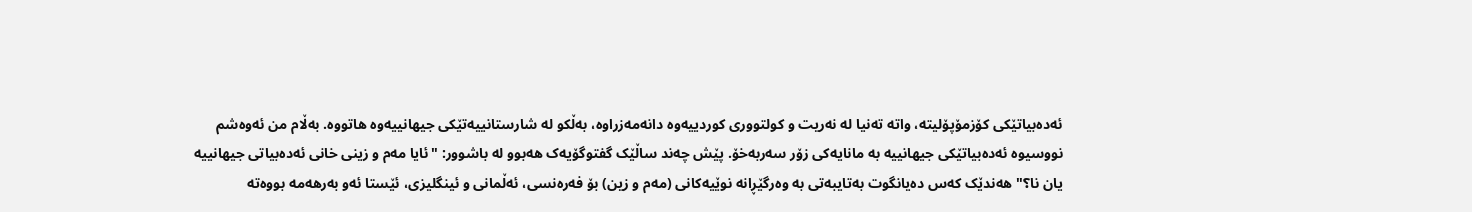ئەدەبیاتێکی کۆزمۆپۆلیتە، واتە تەنیا لە نەریت و کولتووری کوردییەوە دانەمەزراوە، بەڵکو لە شارستانییەتێکی جیهانییەوە هاتووە. بەڵام من ئەوەشم نووسیوە ئەدەبیاتێکی جیهانییە بە مانایەکی زۆر سەربەخۆ. پێش چەند ساڵێک گفتوگۆیەک هەبوو لە باشوور: "ئایا مەم و زینی خانی ئەدەبیاتی جیهانییە یان نا؟" هەندێک کەس دەیانگوت بەتایبەتی بە وەرگێڕانە نوێیەکانی (مەم و زین) بۆ فەرەنسی، ئەڵمانی و ئینگلیزی، ئێستا ئەو بەرهەمە بووەتە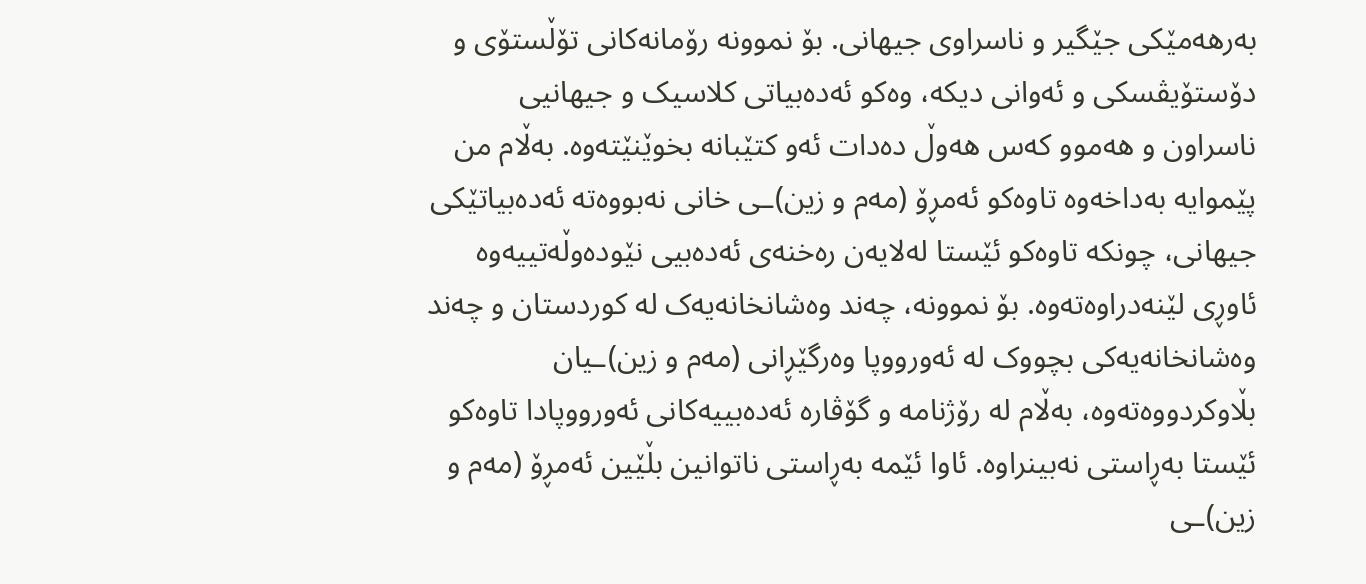بەرهەمێکی جێگیر و ناسراوی جیهانی. بۆ نموونە رۆمانەکانی تۆڵستۆی و دۆستۆیڤسکی و ئەوانی دیکە، وەکو ئەدەبیاتی کلاسیک و جیهانیی ناسراون و هەموو کەس هەوڵ دەدات ئەو کتێبانە بخوێنێتەوە. بەڵام من پێموایە بەداخەوە تاوەکو ئەمڕۆ (مەم و زین)ـی خانی نەبووەتە ئەدەبیاتێکی جیهانی، چونکە تاوەکو ئێستا لەلایەن رەخنەی ئەدەبیی نێودەوڵەتییەوە ئاوڕی لێنەدراوەتەوە. بۆ نموونە، چەند وەشانخانەیەک لە کوردستان و چەند وەشانخانەیەکی بچووک لە ئەورووپا وەرگێڕانی (مەم و زین)ـیان بڵاوکردووەتەوە، بەڵام لە رۆژنامە و گۆڤارە ئەدەبییەکانی ئەورووپادا تاوەکو ئێستا بەڕاستی نەبینراوە. ئاوا ئێمە بەڕاستی ناتوانین بڵێین ئەمڕۆ (مەم و زین)ـی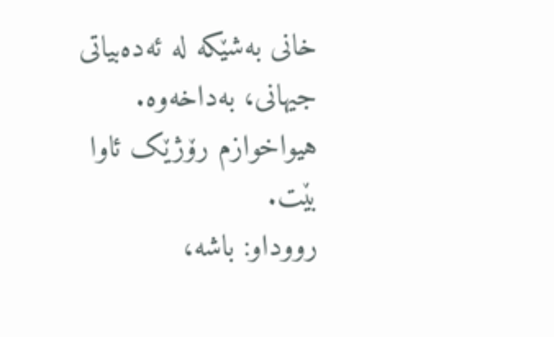خانی بەشێکە لە ئەدەبیاتی جیهانی، بەداخەوە. هیواخوازم رۆژێک ئاوا بێت.
رووداو: باشە،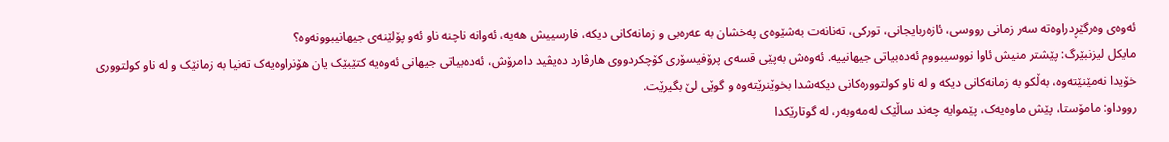ئەوەی وەرگێڕدراوەتە سەر زمانی رووسی، ئازەربایجانی، تورکی، تەنانەت بەشێوەی پەخشان بە عەرەبی و زمانەکانی دیکە، فارسییش هەیە، ئەوانە ناچنە ناو ئەو پۆلێنەی جیهانیبوونەوە؟
مایکل لیزنبێرگ: پێشتر منیش ئاوا نووسیبووم ئەدەبیاتی جیهانییە. ئەوەش بەپێی قسەی پرۆفیسۆری کۆچکردووی هارڤارد دەیڤید دامرۆش، ئەدەبیاتی جیهانی ئەوەیە کتێبێک یان هۆنراوەیەک تەنیا بە زمانێک و لە ناو کولتووری خۆیدا نەمێنێتەوە، بەڵکو بە زمانەکانی دیکە و لە ناو کولتوورەکانی دیکەشدا بخوێنرێتەوە و گوێی لێ بگیرێت.
رووداو: مامۆستا، پێش ماوەیەک، پێموایە چەند ساڵێک لەمەوبەر، لە گوتارێکدا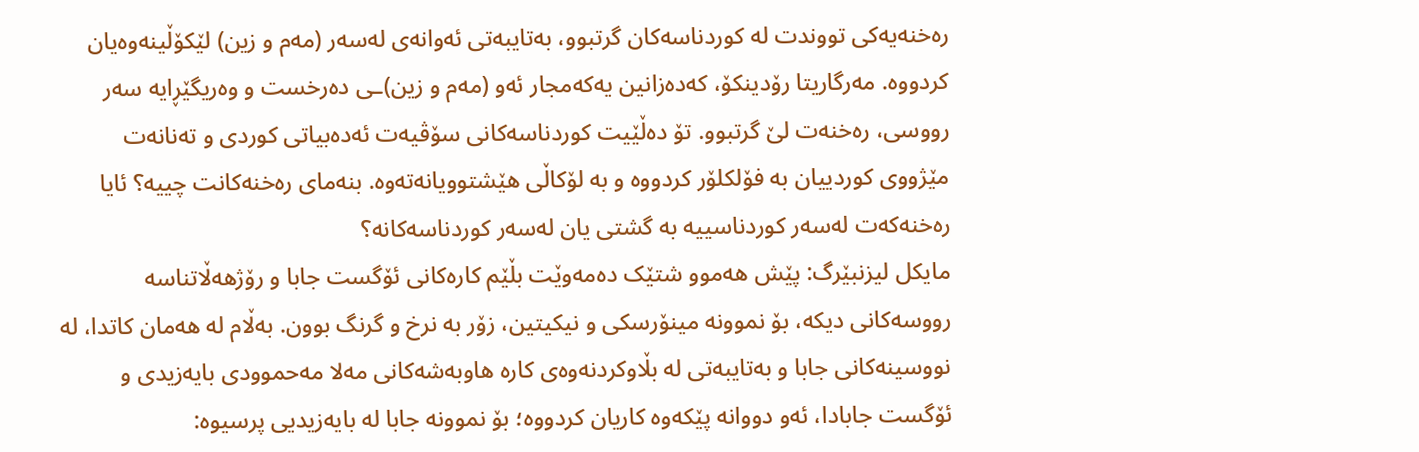رەخنەیەکی تووندت لە کوردناسەکان گرتبوو، بەتایبەتی ئەوانەی لەسەر (مەم و زین) لێکۆڵینەوەیان کردووە. مەرگاریتا رۆدینکۆ، کەدەزانین یەکەمجار ئەو (مەم و زین)ـی دەرخست و وەریگێڕایە سەر رووسی، رەخنەت لێ گرتبوو. تۆ دەڵێیت کوردناسەکانی سۆڤیەت ئەدەبیاتی کوردی و تەنانەت مێژووی کوردییان بە فۆلکلۆر کردووە و بە لۆکاڵی هێشتوویانەتەوە. بنەمای رەخنەکانت چییە؟ ئایا رەخنەکەت لەسەر کوردناسییە بە گشتی یان لەسەر کوردناسەکانە؟
مایکل لیزنبێرگ: پێش هەموو شتێک دەمەوێت بڵێم کارەکانی ئۆگست جابا و رۆژهەڵاتناسە رووسەکانی دیکە، بۆ نموونە مینۆرسکی و نیکیتین، زۆر بە نرخ و گرنگ بوون. بەڵام لە هەمان کاتدا، لە نووسینەکانی جابا و بەتایبەتی لە بڵاوکردنەوەی کارە هاوبەشەکانی مەلا مەحموودی بایەزیدی و ئۆگست جابادا، ئەو دووانە پێکەوە کاریان کردووە؛ بۆ نموونە جابا لە بایەزیدیی پرسیوە: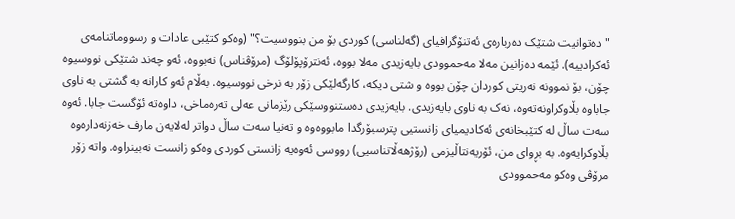"دەتوانیت شتێک دەربارەی ئەتنۆگرافیای (گەلناسی) کوردی بۆ من بنووسیت؟" (وەکو کتێبی عادات و رسووماتنامەی ئەکرادییە). ئێمە دەزانین مەلا مەحموودی بایەزیدی مەلا بووە، ئەنترۆپۆلۆگ (مرۆڤناس) نەبووە، ئەو چەند شتێکی نووسیوە چۆن، بۆ نموونە نەریتی کوردان چۆن بووە و شتی دیکە، کارگەلێکی زۆر بە نرخی نووسیوە. بەڵام ئەو کارانە بە گشتی بە ناوی جاباوە بڵاوکراونەتەوە، نەک بە ناوی بایەزیدی. بایەزیدی دەستنووسێکی رێزمانی عەلی تەرەماخی، داوەتە ئۆگست جابا. ئەوە سەت ساڵ لە کتێبخانەی ئەکادیمیای زانستیی پترسبۆرگدا مابووەوە و تەنیا سەت ساڵ دواتر لەلایەن مارف خەزنەدارەوە بڵاوکرایەوە. بە بڕوای من، ئۆریەنتاڵیزمی (رۆژهەڵاتناسیی) رووسی ئەوەیە زانستی کوردی وەکو زانست نەبینراوە. واتە زۆر مرۆڤی وەکو مەحموودی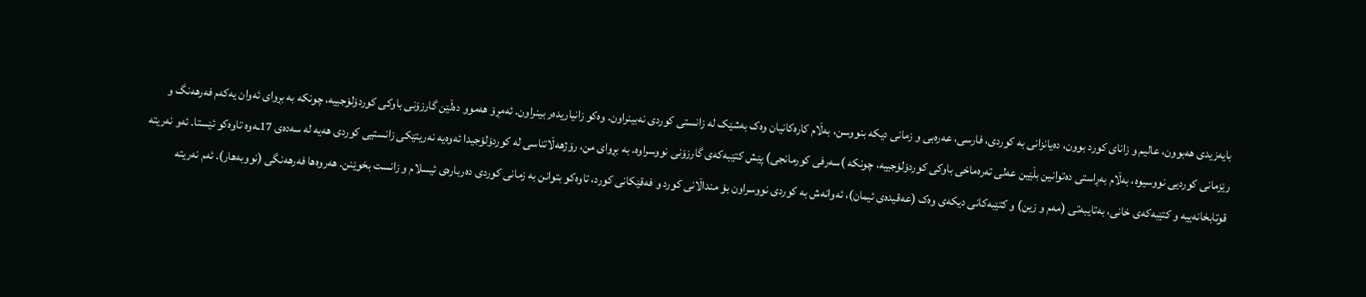بایەزیدی هەبوون، عالیم و زانای کورد بوون، دەیانزانی بە کوردی، فارسی، عەرەبی و زمانی دیکە بنووسن، بەڵام کارەکانیان وەک بەشێک لە زانستی کوردی نەبینراون. وەکو زانیاریدەر بینراون. ئەمڕۆ هەموو دەڵێن گارزۆنی باوکی کوردۆلۆجییە، چونکە بە بڕوای ئەوان یەکەم فەرهەنگ و رێزمانی کوردیی نووسیوە، بەڵام بەڕاستی دەتوانین بڵێین عەلی تەرەماخی باوکی کوردۆلۆجییە، چونکە )سەرفی کورمانجی) پێش کتێبەکەی گارزۆنی نووسراوە. بە بڕوای من، رۆژهەڵاتناسی لە کوردۆلۆجیدا ئەوەیە نەریتێکی زانستیی کوردی هەیە لە سەدەی 17ـەوە تاوەکو ئێستا. ئەو نەریتە قوتابخانەییە و کتێبەکەی خانی، بەتایبەتی (مەم و زین) و کتێبەکانی دیکەی وەک (عەقیدەی ئیمان)، ئەوانەش بە کوردی نووسراون بۆ منداڵانی کورد و فەقێکانی کورد، تاوەکو بتوانن بە زمانی کوردی دەربارەی ئیسلام و زانست بخوێنن. هەروەها فەرهەنگی (نووبەهار). ئەم نەریتە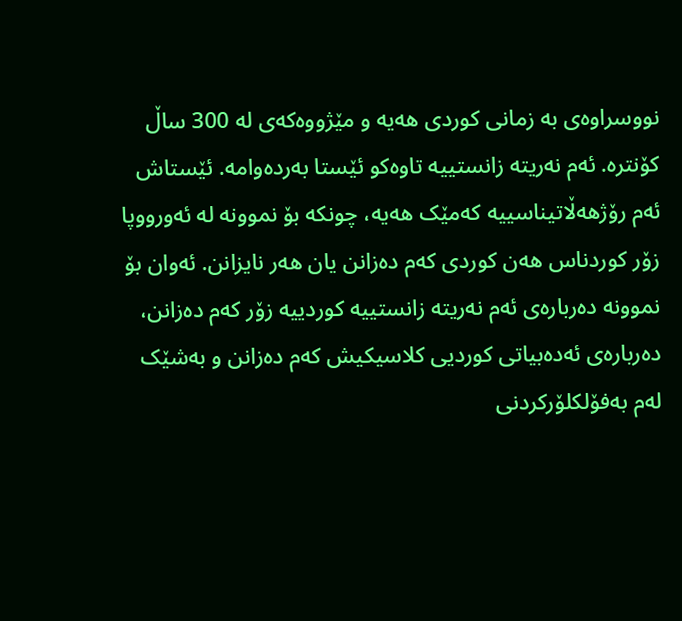نووسراوەی بە زمانی کوردی هەیە و مێژووەکەی لە 300 ساڵ کۆنترە. ئەم نەریتە زانستییە تاوەکو ئێستا بەردەوامە. ئێستاش ئەم رۆژهەڵاتیناسییە کەمێک هەیە، چونکە بۆ نموونە لە ئەورووپا زۆر کوردناس هەن کوردی کەم دەزانن یان هەر نایزانن. ئەوان بۆ نموونە دەربارەی ئەم نەریتە زانستییە کوردییە زۆر کەم دەزانن، دەربارەی ئەدەبیاتی کوردیی کلاسیکیش کەم دەزانن و بەشێک لەم بەفۆلکلۆرکردنی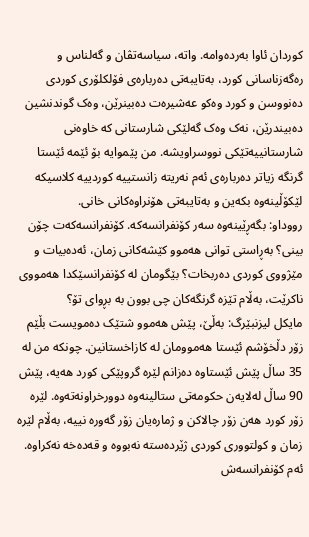کوردان ئاوا بەردەوامە. واتە، سیاسەتڤان و گەلناس و رەگەزناسانی کورد، بەتایبەتی دەربارەی فۆلکلۆری کوردی دەنووسن و کورد وەکو عەشیرەت دەبینرێن، وەک گوندنشین دەبیندرێن، نەک وەک گەلێکی شارستانی کە خاوەنی شارستانییەتێکی نووسراویشە. من پێموایە بۆ ئێمە ئێستا گرنگە زیاتر دەربارەی ئەم نەریتە زانستییە کوردییە کلاسیکە لێکۆڵینەوە بکەین و بەتایبەتی هۆنراوەکانی خانی.
رووداو: بگەڕێینەوە سەر کۆنفرانسەکە. کۆنفرانسەکەت چۆن بینی؟ بەڕاستی توانی هەموو کێشەکانی زمان، ئەدەبیات و مێژووی کوردی دەربخات؟ بێگومان لە کۆنفرانسێکدا هەمووی ناکرێت، بەڵام تێزە گرنگەکان چی بوون بە بڕوای تۆ؟
مایکل لیزنبێرگ: بەڵێ، پێش هەموو شتێک دەمویست بڵێم زۆر دڵخۆشم ئێستا هەموومان لە کازاخستانین. چونکە من لە 35 ساڵ پێش ئێستاوە دەزانم لێرە گروپێکی کورد هەیە، پێش 90 ساڵ لەلایەن حکومەتی ستالینەوە دوورخراونەتەوە. لێرە زۆر کورد هەن زۆر چالاکن و ژمارەیان زۆر گەورە نییە، بەڵام لێرە زمان و کولتووری کوردی ژێردەستە نەبووە و قەدەخە نەکراوە. ئەم کۆنفرانسەش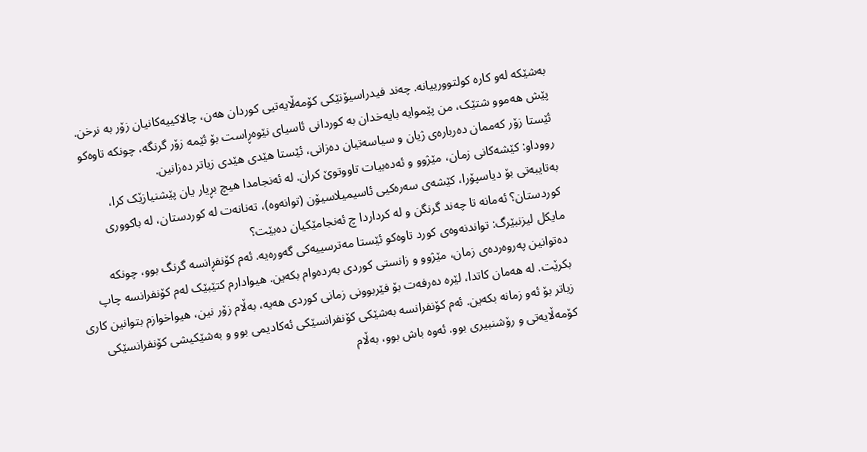بەشێکە لەو کارە کولتوورییانە. چەند فیدراسیۆنێکی کۆمەڵایەتیی کوردان هەن، چالاکییەکانیان زۆر بە نرخن. پێش هەموو شتێک، من پێموایە بایەخدان بە کوردانی ئاسیای نێوەڕاست بۆ ئێمە زۆر گرنگە، چونکە تاوەکو ئێستا زۆر کەممان دەربارەی ژیان و سیاسەتیان دەزانی، ئێستا هێدی هێدی زیاتر دەزانین.
رووداو: کێشەکانی زمان، مێژوو و ئەدەبیات تاووتوێ کران. لە ئەنجامدا هیچ بڕیار یان پێشنیازێک کرا، بەتایبەتی بۆ دیاسپۆرا، کێشەی سەرەکیی ئاسیمیلاسیۆن (توانەوە)، تەنانەت لە کوردستان، لە باکووری کوردستان؟ ئەمانە تا چەند گرنگن و لە کرداردا چ ئەنجامێکیان دەبێت؟
مایکل لیزنبێرگ: تواندنەوەی کورد تاوەکو ئێستا مەترسییەکی گەورەیە. ئەم کۆنفڕانسە گرنگ بوو، چونکە دەتوانین پەروەردەی زمان، مێژوو و زانستی کوردی بەردەوام بکەین. هیوادارم کتێبێک لەم کۆنفرانسە چاپ بکرێت. لە هەمان کاتدا، لێرە دەرفەت بۆ فێربوونی زمانی کوردی هەیە، بەڵام زۆر نین، هیواخوازم بتوانین کاری زیاتر بۆ ئەو زمانە بکەین. ئەم کۆنفرانسە بەشێکی کۆنفرانسێکی ئەکادیمی بوو و بەشێکیشی کۆنفرانسێکی کۆمەڵایەتی و رۆشنبیری بوو. ئەوە باش بوو، بەڵام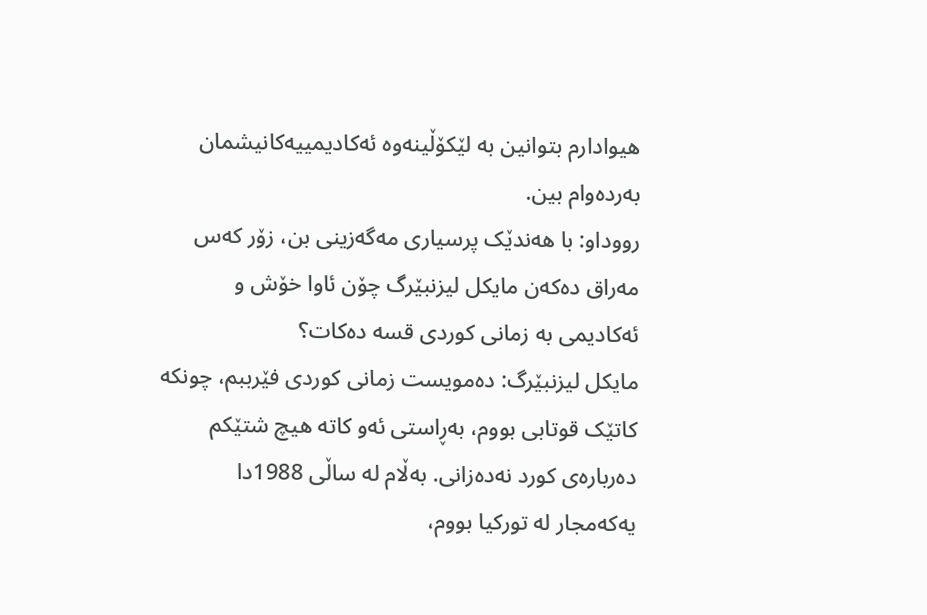هیوادارم بتوانین بە لێکۆڵینەوە ئەکادیمییەکانیشمان بەردەوام بین.
رووداو: با هەندێک پرسیاری مەگەزینی بن، زۆر کەس مەراق دەکەن مایکل لیزنبێرگ چۆن ئاوا خۆش و ئەکادیمی بە زمانی کوردی قسە دەکات؟
مایکل لیزنبێرگ: دەمویست زمانی کوردی فێرببم، چونکە کاتێک قوتابی بووم، بەڕاستی ئەو کاتە هیچ شتێکم دەربارەی کورد نەدەزانی. بەڵام لە ساڵی 1988دا یەکەمجار لە تورکیا بووم،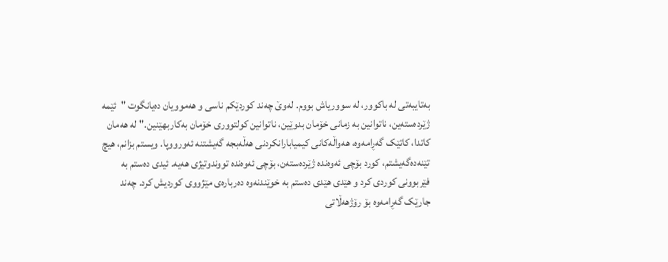بەتایبەتی لە باکوور، لە سووریاش بووم. لەوێ چەند کوردێکم ناسی و هەموویان دەیانگوت "ئێمە ژێردەستەین، ناتوانین بە زمانی خۆمان بدوێین، ناتوانین کولتووری خۆمان بەکاربهێنین." لە هەمان کاتدا، کاتێک گەڕامەوە، هەواڵەکانی کیمیابارانکردنی هەڵەبجە گەیشتنە ئەورووپا. ویستم بزانم، هیچ تێنەدەگەیشتم، کورد بۆچی ئەوەندە ژێردەستەن، بۆچی ئەوەندە تووندوتیژی هەیە. ئیدی دەستم بە فێربوونی کوردی کرد و هێدی هێدی دەستم بە خوێندنەوە دەربارەی مێژووی کوردیش کرد. چەند جارێک گەڕامەوە بۆ رۆژهەڵاتی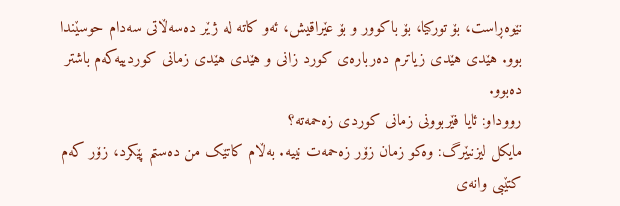نێوەڕاست، بۆ تورکیا، بۆ باکوور و بۆ عێراقیش، ئەو کاتە لە ژێر دەسەڵاتی سەدام حوسێندا بوو. هێدی هێدی زیاترم دەربارەی کورد زانی و هێدی هێدی زمانی کوردییەکەم باشتر دەبوو.
رووداو: ئایا فێربوونی زمانی کوردی زەحمەتە؟
مایکل لیزنبێرگ: وەکو زمان زۆر زەحمەت نییە. بەڵام کاتێک من دەستم پێکرد، زۆر کەم کتێبی وانەی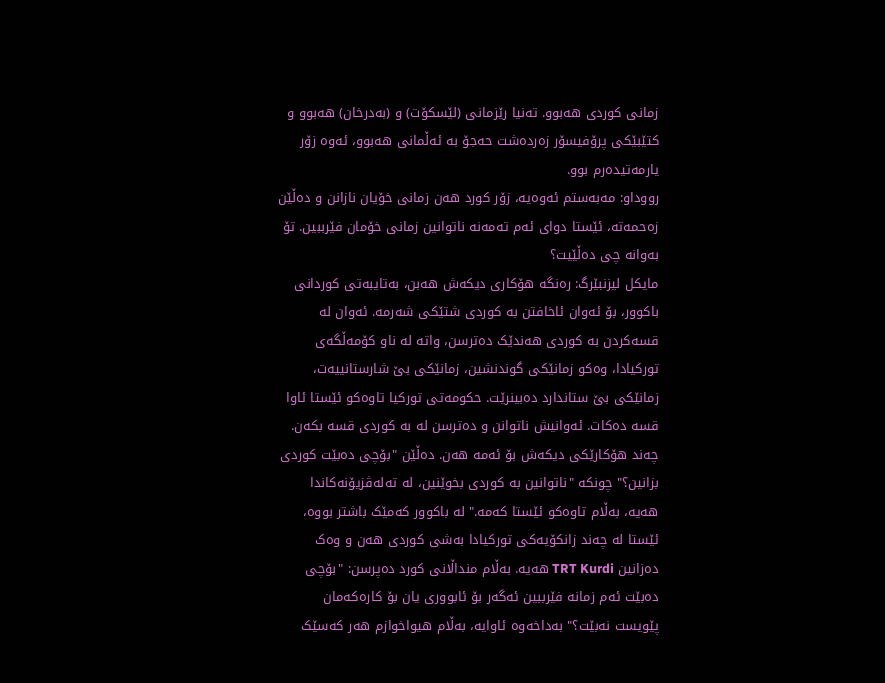زمانی کوردی هەبوو. تەنیا رێزمانی (لێسکۆت) و (بەدرخان) هەبوو و کتێبێکی پرۆفیسۆر زەردەشت حەجۆ بە ئەڵمانی هەبوو، ئەوە زۆر یارمەتیدەرم بوو.
رووداو: مەبەستم ئەوەیە، زۆر کورد هەن زمانی خۆیان نازانن و دەڵێن زەحمەتە، ئێستا دوای ئەم تەمەنە ناتوانین زمانی خۆمان فێرببین. تۆ بەوانە چی دەڵێیت؟
مایکل لیزنبێرگ: رەنگە هۆکاری دیکەش هەبن، بەتایبەتی کوردانی باکوور، بۆ ئەوان ئاخافتن بە کوردی شتێکی شەرمە. ئەوان لە قسەکردن بە کوردی هەندێک دەترسن، واتە لە ناو کۆمەڵگەی تورکیادا، وەکو زمانێکی گوندنشین، زمانێکی بێ شارستانییەت، زمانێکی بێ ستاندارد دەبینرێت. حکومەتی تورکیا تاوەکو ئێستا ئاوا قسە دەکات. ئەوانیش ناتوانن و دەترسن لە بە کوردی قسە بکەن. چەند هۆکارێکی دیکەش بۆ ئەمە هەن. دەڵێن "بۆچی دەبێت کوردی بزانین؟" چونکە "ناتوانین بە کوردی بخوێنین، لە تەلەڤزیۆنەکاندا هەیە، بەڵام تاوەکو ئێستا کەمە." لە باکوور کەمێک باشتر بووە، ئێستا لە چەند زانکۆیەکی تورکیادا بەشی کوردی هەن و وەک دەزانین TRT Kurdi هەیە. بەڵام منداڵانی کورد دەپرسن: "بۆچی دەبێت ئەم زمانە فێرببین ئەگەر بۆ ئابووری یان بۆ کارەکەمان پێویست نەبێت؟" بەداخەوە ئاوایە، بەڵام هیواخوازم هەر کەسێک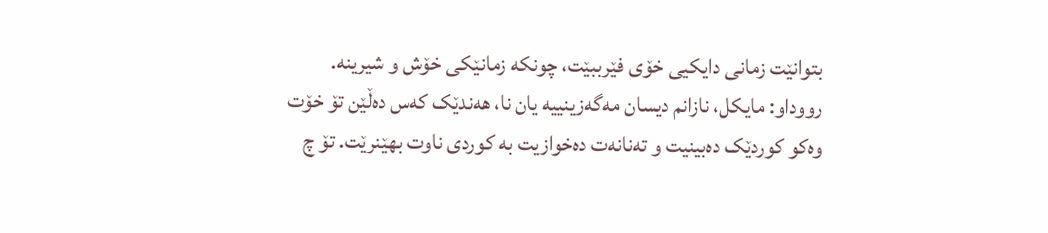بتوانێت زمانی دایکیی خۆی فێرببێت، چونکە زمانێکی خۆش و شیرینە.
رووداو: مایکل، نازانم دیسان مەگەزینییە یان نا، هەندێک کەس دەڵێن تۆ خۆت وەکو کوردێک دەبینیت و تەنانەت دەخوازیت بە کوردی ناوت بهێنرێت. تۆ چ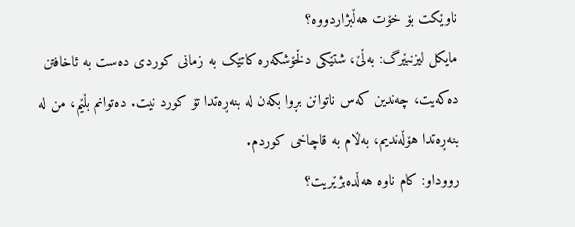ناوێکت بۆ خۆت هەڵبژاردووە؟
مایکل لیزنبێرگ: بەڵێ، شتێکی دڵخۆشکەرە کاتێک بە زمانی کوردی دەست بە ئاخافتن دەکەیت، چەندین کەس ناتوانن بڕوا بکەن لە بنەڕەتدا تۆ کورد نیت. دەتوانم بڵێم، من لە بنەڕەتدا هۆڵەندیم، بەڵام بە قاچاخی کوردم.
رووداو: کام ناوە هەڵدەبژێریت؟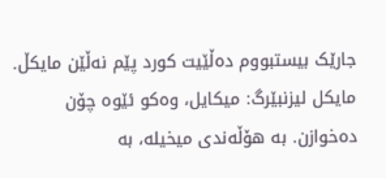جارێک بیستبووم دەڵێیت کورد پێم نەڵێن مایکڵ.
مایکل لیزنبێرگ: میکایل، وەکو ئێوە چۆن دەخوازن. بە هۆڵەندی میخیلە، بە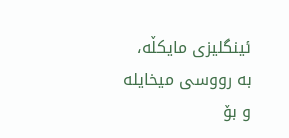ئینگلیزی مایکڵە، بە رووسی میخایلە و بۆ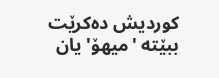کوردیش دەکرێت ببێتە 'میهۆ' یان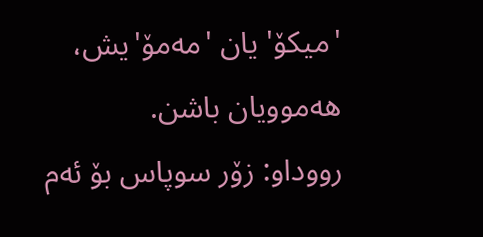'میکۆ' یان 'مەمۆ'یش، هەموویان باشن.
رووداو: زۆر سوپاس بۆ ئەم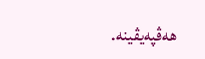هەڤپەیڤینە.